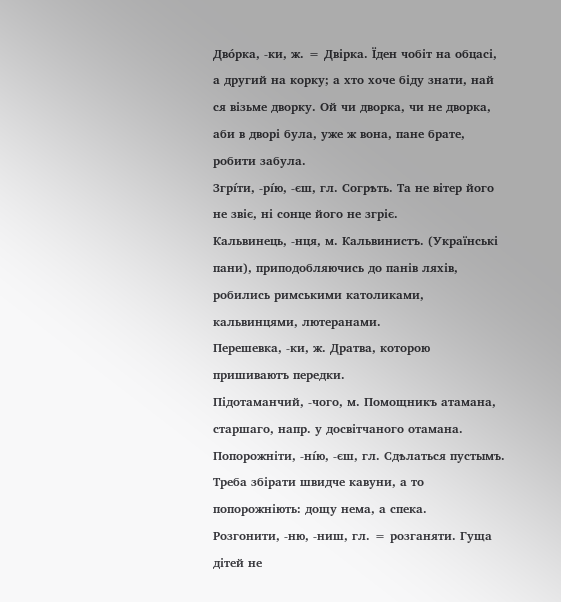Дво́рка, -ки, ж. = Двірка. Їден чобіт на обцасі, а другий на корку; а хто хоче біду знати, най ся візьме дворку. Ой чи дворка, чи не дворка, аби в дворі була, уже ж вона, пане брате, робити забула.
Згрі́ти, -рі́ю, -єш, гл. Согрѣть. Та не вітер його не звіє, ні сонце його не згріє.
Кальвинець, -нця, м. Кальвинистъ. (Українські пани), приподобляючись до панів ляхів, робились римськими католиками, кальвинцями, лютеранами.
Перешевка, -ки, ж. Дратва, которою пришиваютъ передки.
Підотаманчий, -чого, м. Помощникъ атамана, старшаго, напр. у досвітчаного отамана.
Попорожніти, -ні́ю, -єш, гл. Сдѣлаться пустымъ. Треба збірати швидче кавуни, а то попорожніють: дощу нема, а спека.
Розгонити, -ню, -ниш, гл. = розганяти. Гуща дітей не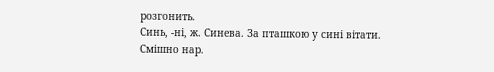розгонить.
Синь, -ні, ж. Синева. За пташкою у сині вітати.
Смішно нар.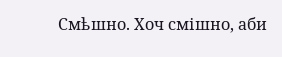Смѣшно. Хоч смішно, аби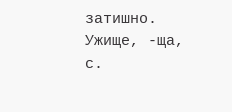затишно.
Ужище, -ща, с.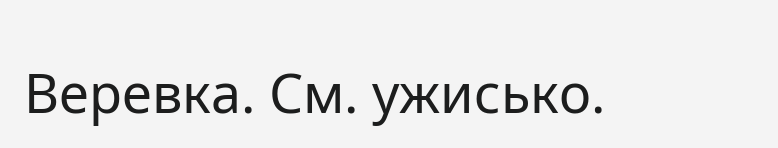Веревка. Cм. ужисько.